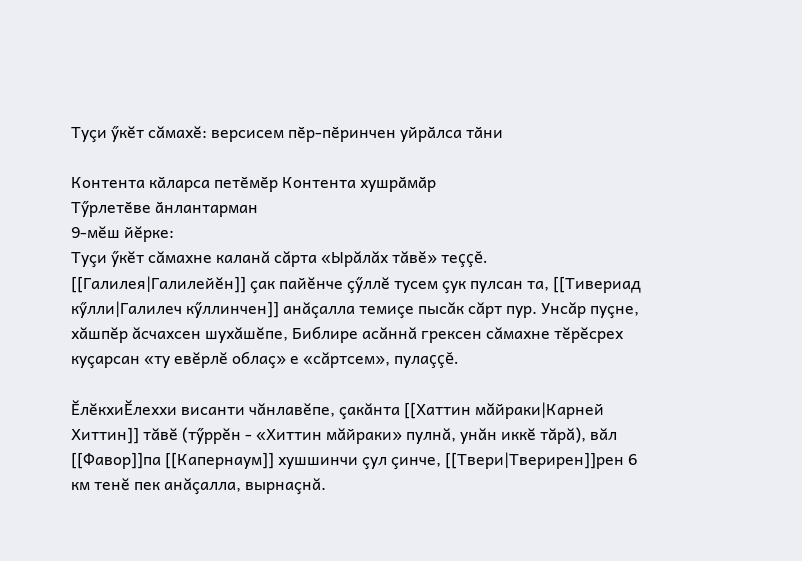Туçи ӳкĕт сăмахĕ: версисем пӗр-пӗринчен уйрӑлса тӑни

Контента кӑларса петӗмӗр Контента хушрӑмӑр
Тӳрлетӗве ӑнлантарман
9-мĕш йĕрке:
Туçи ӳкĕт сăмахне каланă сăрта «Ырăлăх тăвĕ» теççĕ. [[Галилея|Галилейĕн]] çак пайĕнче çӳллĕ тусем çук пулсан та, [[Тивериад кӳлли|Галилеч кӳллинчен]] анăçалла темиçе пысăк сăрт пур. Унсăр пуçне, хăшпĕр ăсчахсен шухăшĕпе, Библире асăннă грексен сăмахне тĕрĕсрех куçарсан «ту евĕрлĕ облаç» е «сăртсем», пулаççĕ.

ĔлĕкхиĔлеххи висанти чăнлавĕпе, çакăнта [[Хаттин мăйраки|Карней Хиттин]] тăвĕ (тӳррĕн - «Хиттин мăйраки» пулнă, унăн иккĕ тăрă), вăл [[Фавор]]па [[Капернаум]] хушшинчи çул çинче, [[Твери|Тверирен]]рен 6 км тенĕ пек анăçалла, вырнаçнă.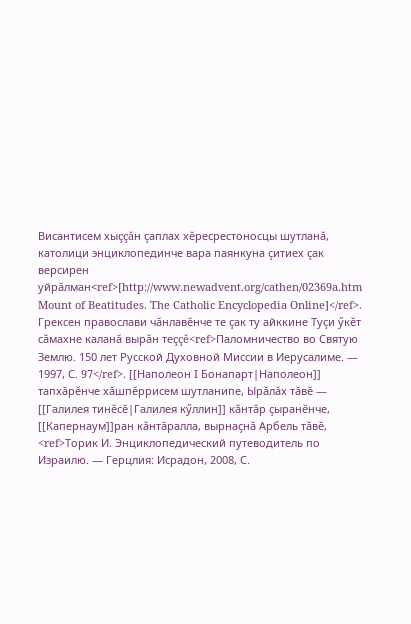Висантисем хыççăн çаплах хĕресрестоносцы шутланă, католици энциклопединче вара паянкуна çитиех çак версирен уйрăлман<ref>[http://www.newadvent.org/cathen/02369a.htm Mount of Beatitudes. The Catholic Encyclopedia Online]</ref>. Грексен православи чăнлавĕнче те çак ту айккине Туçи ӳкĕт сăмахне каланă вырăн теççĕ<ref>Паломничество во Святую Землю. 150 лет Русской Духовной Миссии в Иерусалиме. — 1997, С. 97</ref>. [[Наполеон I Бонапарт|Наполеон]] тапхăрĕнче хăшпĕррисем шутланипе, Ырăлăх тăвĕ — [[Галилея тинĕсĕ|Галилея кӳллин]] кăнтăр çыранĕнче, [[Капернаум]]ран кăнтăралла, вырнаçнă Арбель тăвĕ, <ref>Торик И. Энциклопедический путеводитель по Израилю. — Герцлия: Исрадон, 2008, С.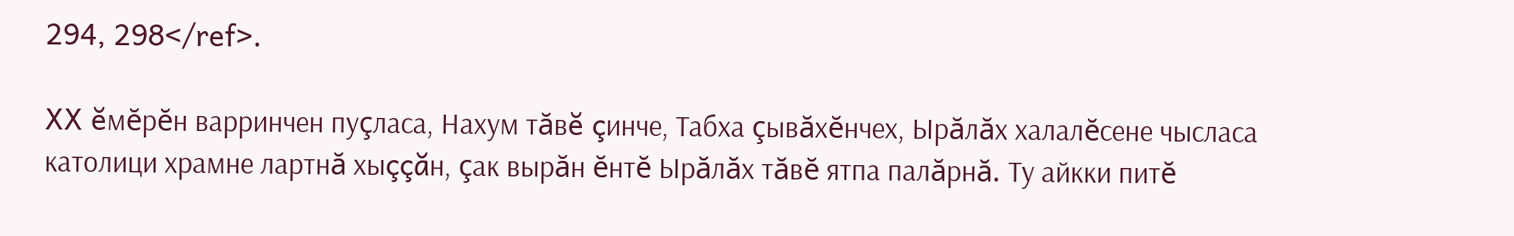294, 298</ref>.

XX ĕмĕрĕн варринчен пуçласа, Нахум тăвĕ çинче, Табха çывăхĕнчех, Ырăлăх халалĕсене чысласа католици храмне лартнă хыççăн, çак вырăн ĕнтĕ Ырăлăх тăвĕ ятпа палăрнă. Ту айкки питĕ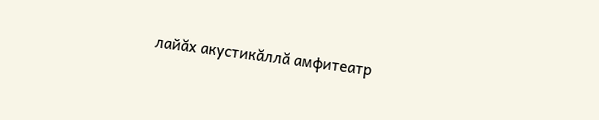лайăх акустикăллă амфитеатр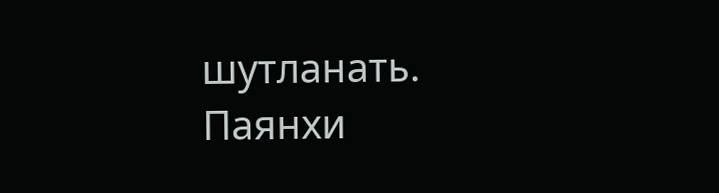шутланать. Паянхи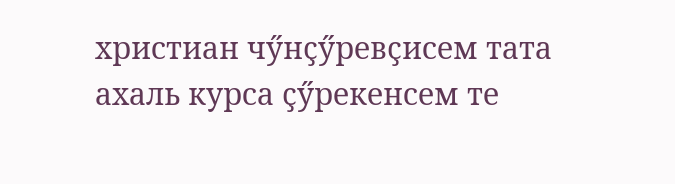христиан чӳнçӳревçисем тата ахаль курса çӳрекенсем те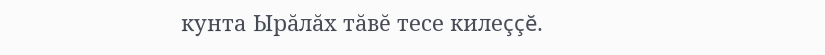кунта Ырăлăх тăвĕ тесе килеççĕ.